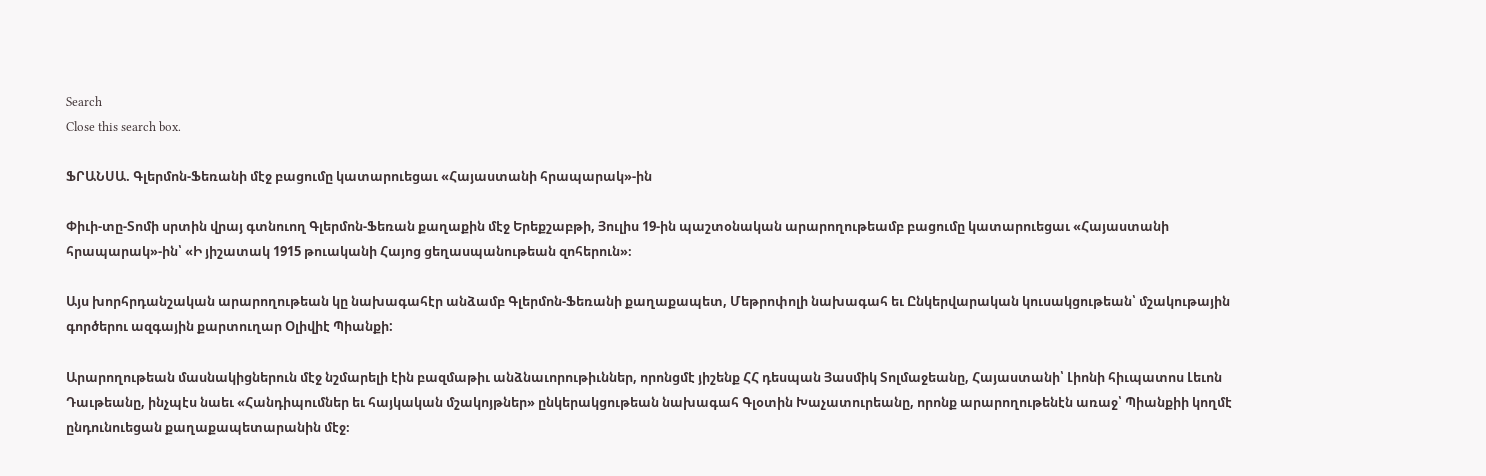Search
Close this search box.

ՖՐԱՆՍԱ. Գլերմոն-Ֆեռանի մէջ բացումը կատարուեցաւ «Հայաստանի հրապարակ»-ին

Փիւի-տը-Տոմի սրտին վրայ գտնուող Գլերմոն-Ֆեռան քաղաքին մէջ Երեքշաբթի, Յուլիս 19-ին պաշտօնական արարողութեամբ բացումը կատարուեցաւ «Հայաստանի հրապարակ»-ին՝ «Ի յիշատակ 1915 թուականի Հայոց ցեղասպանութեան զոհերուն»։

Այս խորհրդանշական արարողութեան կը նախագահէր անձամբ Գլերմոն-Ֆեռանի քաղաքապետ, Մեթրոփոլի նախագահ եւ Ընկերվարական կուսակցութեան՝ մշակութային գործերու ազգային քարտուղար Օլիվիէ Պիանքի:

Արարողութեան մասնակիցներուն մէջ նշմարելի էին բազմաթիւ անձնաւորութիւններ, որոնցմէ յիշենք ՀՀ դեսպան Յասմիկ Տոլմաջեանը, Հայաստանի՝ Լիոնի հիւպատոս Լեւոն Դաւթեանը, ինչպէս նաեւ «Հանդիպումներ եւ հայկական մշակոյթներ» ընկերակցութեան նախագահ Գլօտին Խաչատուրեանը, որոնք արարողութենէն առաջ՝ Պիանքիի կողմէ ընդունուեցան քաղաքապետարանին մէջ։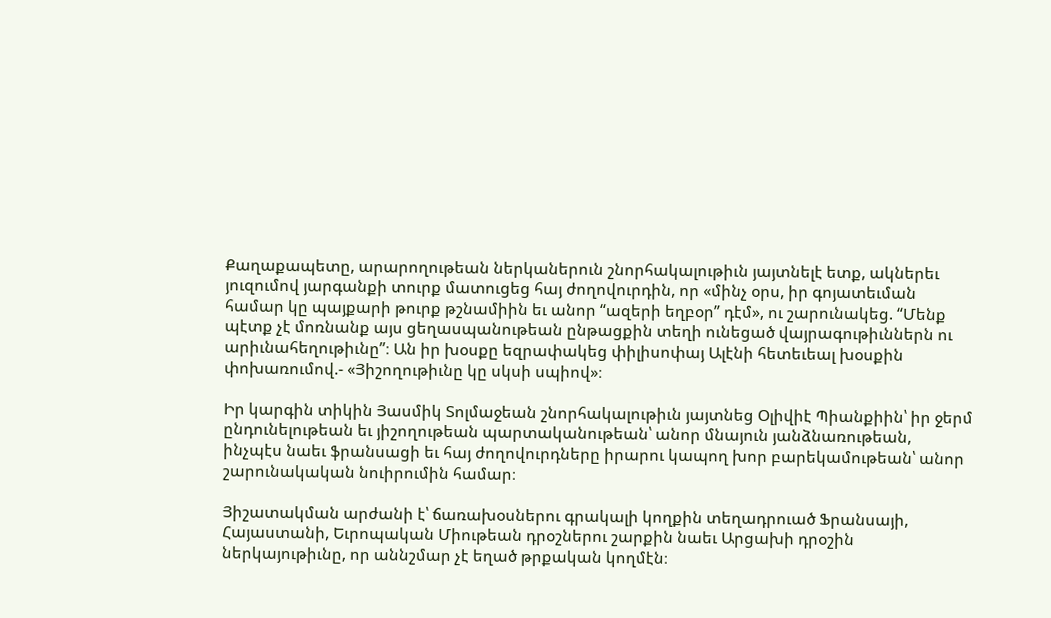Քաղաքապետը, արարողութեան ներկաներուն շնորհակալութիւն յայտնելէ ետք, ակներեւ յուզումով յարգանքի տուրք մատուցեց հայ ժողովուրդին, որ «մինչ օրս, իր գոյատեւման համար կը պայքարի թուրք թշնամիին եւ անոր “ազերի եղբօր” դէմ», ու շարունակեց. “Մենք պէտք չէ մոռնանք այս ցեղասպանութեան ընթացքին տեղի ունեցած վայրագութիւններն ու արիւնահեղութիւնը”։ Ան իր խօսքը եզրափակեց փիլիսոփայ Ալէնի հետեւեալ խօսքին փոխառումով.- «Յիշողութիւնը կը սկսի սպիով»։

Իր կարգին տիկին Յասմիկ Տոլմաջեան շնորհակալութիւն յայտնեց Օլիվիէ Պիանքիին՝ իր ջերմ ընդունելութեան եւ յիշողութեան պարտականութեան՝ անոր մնայուն յանձնառութեան, ինչպէս նաեւ ֆրանսացի եւ հայ ժողովուրդները իրարու կապող խոր բարեկամութեան՝ անոր շարունակական նուիրումին համար։

Յիշատակման արժանի է՝ ճառախօսներու գրակալի կողքին տեղադրուած Ֆրանսայի, Հայաստանի, Եւրոպական Միութեան դրօշներու շարքին նաեւ Արցախի դրօշին ներկայութիւնը, որ աննշմար չէ եղած թրքական կողմէն։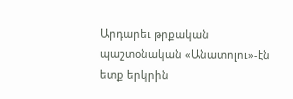Արդարեւ թրքական պաշտօնական «Անատոլու»-էն ետք երկրին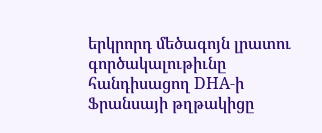երկրորդ մեծագոյն լրատու գործակալութիւնը հանդիսացող DHA-ի Ֆրանսայի թղթակիցը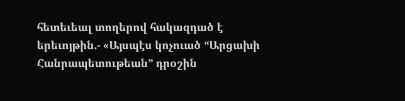հետեւեալ տողերով հակազդած է երեւոյթին.- «Այսպէս կոչուած “Արցախի Հանրապետութեան” դրօշին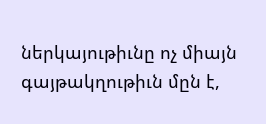ներկայութիւնը ոչ միայն գայթակղութիւն մըն է,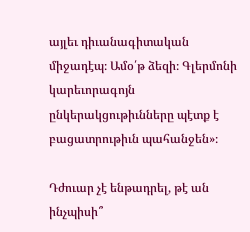այլեւ դիւանագիտական միջադէպ։ Ամօ՛թ ձեզի։ Գլերմոնի կարեւորագոյն  ընկերակցութիւնները պէտք է  բացատրութիւն պահանջեն»։

Դժուար չէ ենթադրել, թէ ան ինչպիսի՞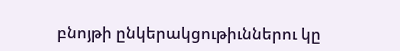բնոյթի ընկերակցութիւններու կը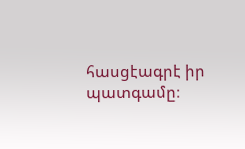հասցէագրէ իր պատգամը։